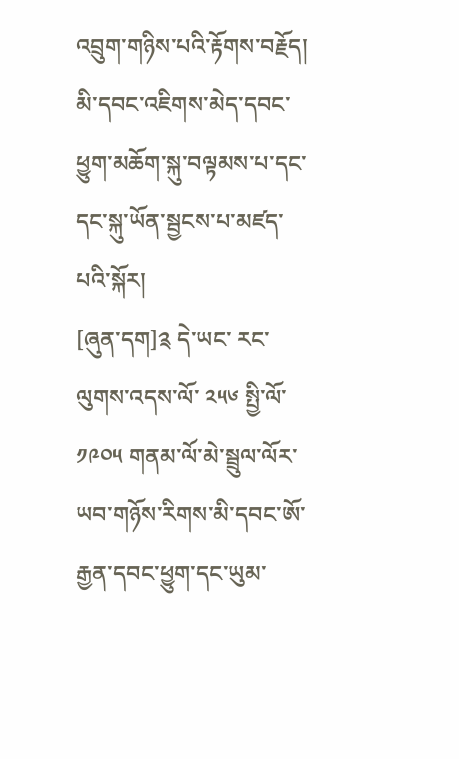འབྲུག་གཉིས་པའི་རྟོགས་བརྗོད།
མི་དབང་འཇིགས་མེད་དབང་ཕྱུག་མཆོག་སྐུ་བལྟམས་པ་དང་དང་སྐུ་ཡོན་སྦྱངས་པ་མཛད་པའི་སྐོར།
[ཞུན་དག]༉ དེ་ཡང་ རང་ལུགས་འདས་ལོ་ ༢༥༦ སྤྱི་ལོ་ ༡༩༠༥ གནམ་ལོ་མེ་སྦྲུལ་ལོར་ ཡབ་གཉོས་རིགས་མི་དབང་ཨོ་རྒྱན་དབང་ཕྱུག་དང་ཡུམ་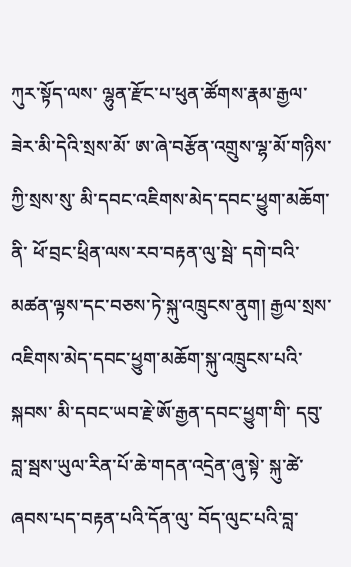ཀུར་སྟོད་ལས་ ལྷུན་རྫོང་པ་ཕུན་ཚོགས་རྣམ་རྒྱལ་ཟེར་མི་དེའི་སྲས་མོ་ ཨ་ཞེ་བརྩོན་འགྲུས་ལྷ་མོ་གཉིས་ཀྱི་སྲས་སུ་ མི་དབང་འཇིགས་མེད་དབང་ཕྱུག་མཆོག་ནི་ ཕོ་བྲང་ཕྲིན་ལས་རབ་བརྟན་ལུ་སྦེ་ དགེ་བའི་མཚན་ལྟས་དང་བཅས་ཏེ་སྐུ་འཁྲུངས་ནུག། རྒྱལ་སྲས་འཇིགས་མེད་དབང་ཕྱུག་མཆོག་སྐུ་འཁྲུངས་པའི་སྐབས་ མི་དབང་ཡབ་རྗེ་ཨོ་རྒྱན་དབང་ཕྱུག་གི་ དབུ་བླ་སྦས་ཡུལ་རིན་པོ་ཆེ་གདན་འདྲེན་ཞུ་སྟེ་ སྐུ་ཚེ་ཞབས་པད་བརྟན་པའི་དོན་ལུ་ བོད་ལུང་པའི་བླ་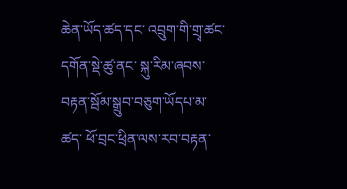ཆེན་ཡོད་ཚད་དང་ འབྲུག་གི་གྲྭ་ཚང་དགོན་སྡེ་ཚུ་ནང་ སྐུ་རིམ་ཞབས་བརྟན་སྦོམ་སྒྲུབ་བཅུག་ཡོདཔ་མ་ཚད་ ཕོ་བྲང་ཕྲིན་ལས་རབ་བརྟན་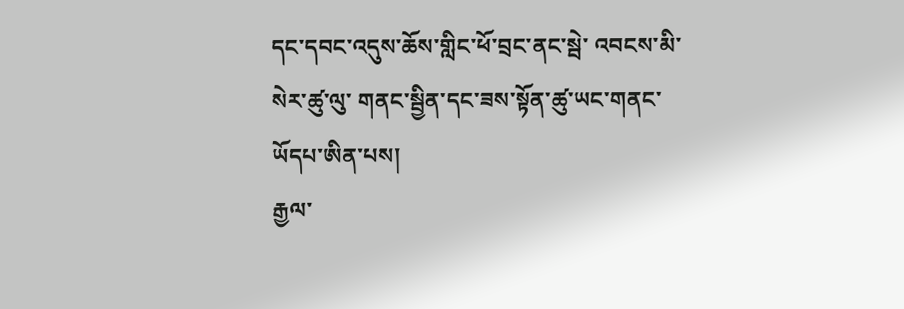དང་དབང་འདུས་ཆོས་གླིང་ཕོ་བྲང་ནང་སྦེ་ འབངས་མི་སེར་ཚུ་ལུ་ གནང་སྦྱིན་དང་ཟས་སྟོན་ཚུ་ཡང་གནང་ཡོདཔ་ཨིན་པས།
རྒྱལ་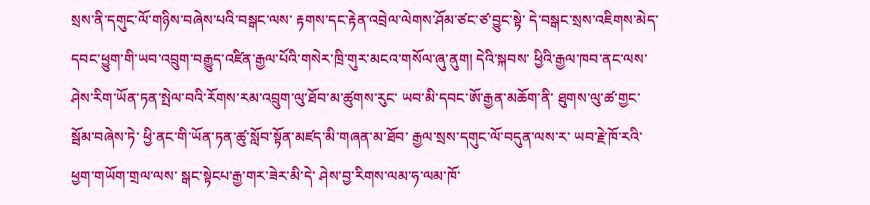སྲས་ནི་དགུང་ལོ་གཉིས་བཞེས་པའི་བསྒང་ལས་ རྟགས་དང་རྟེན་འབྲེལ་ལེགས་ཤོམ་ཙང་ཙ་བྱུང་སྟེ་ དེ་བསྒང་སྲས་འཇིགས་མེད་དབང་ཕྱུག་གི་ཡབ་འབྲུག་བརྒྱུད་འཛིན་རྒྱལ་པོའི་གསེར་ཁྲི་གུར་མངའ་གསོལ་ཞུ་ནུག། དེའི་སྐབས་ ཕྱིའི་རྒྱལ་ཁབ་ནང་ལས་ ཤེས་རིག་ཡོན་ཏན་སྤེལ་བའི་རོགས་རམ་འབྲུག་ལུ་ཐོབ་མ་ཚུགས་རུང་ ཡབ་མི་དབང་ཨོ་རྒྱན་མཆོག་ནི་ ཐུགས་ལུ་ཚ་གྱང་སྦོམ་བཞེས་ཏེ་ ཕྱི་ནང་གི་ཡོན་ཏན་ཚུ་སློབ་སྟོན་མཛད་མི་གཞན་མ་ཐོབ་ རྒྱལ་སྲས་དགུང་ལོ་བདུན་ལས་ར་ ཡབ་རྗེ་ཁོ་རའི་ཕྱག་གཡོག་གྲལ་ལས་ སྒང་སྟེངཔ་རྒྱ་གར་ཟེར་མི་དེ་ ཤེས་བྱ་རིགས་ལམ་ཧ་ལམ་ཁོ་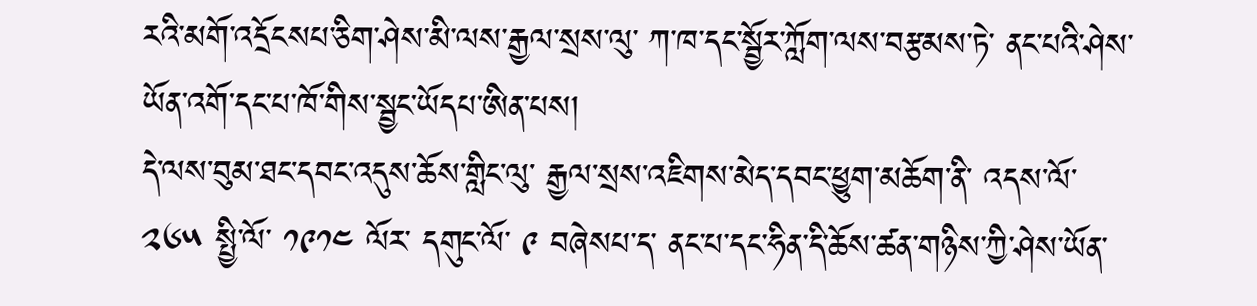རའི་མགོ་འདྲོངསཔ་ཅིག་ཤེས་མི་ལས་རྒྱལ་སྲས་ལུ་ ཀ་ཁ་དང་སྦྱོར་ཀློག་ལས་བརྩམས་ཏེ་ ནང་པའི་ཤེས་ཡོན་འགོ་དང་པ་ཁོ་གིས་སྦྱང་ཡོདཔ་ཨིན་པས།
དེ་ལས་བུམ་ཐང་དབང་འདུས་ཆོས་གླིང་ལུ་ རྒྱལ་སྲས་འཇིགས་མེད་དབང་ཕྱུག་མཆོག་ནི་ འདས་ལོ་ ༢༦༥ སྤྱི་ལོ་ ༡༩༡༤ ལོར་ དགུང་ལོ་ ༩ བཞེསཔ་ད་ ནང་པ་དང་ཧིན་དི་ཆོས་ཚན་གཉིས་ཀྱི་ཤེས་ཡོན་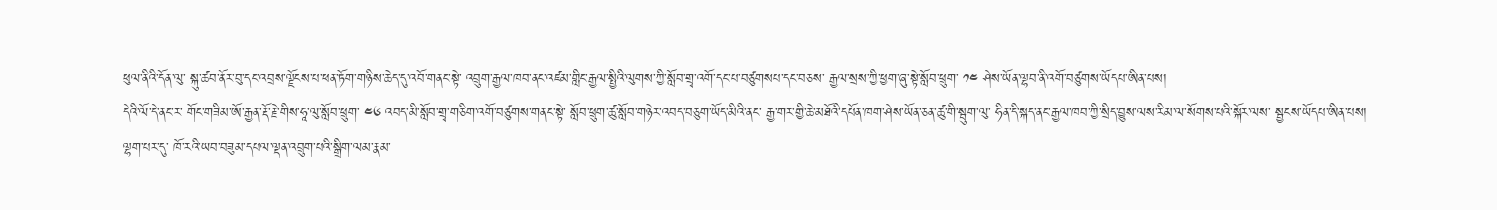ཕུལ་ནིའི་དོན་ལུ་ སྐུ་ཚབ་ནོར་བུ་དང་འབྲས་ལྗོངས་པ་ཕན་ཏོག་གཉིས་ཆེད་དུ་འབོ་གནང་སྟེ་ འབྲུག་རྒྱལ་ཁབ་ནང་འཛམ་གླིང་རྒྱལ་སྤྱིའི་ལུགས་ཀྱི་སློབ་གྲྭ་འགོ་དང་པ་བཙུགསཔ་དང་བཅས་ རྒྱལ་སྲས་ཀྱི་ཕྱག་ཞུ་སྟེ་སློབ་ཕྲུག་ ༡༤ ཤེས་ཡོན་ལྷབ་ནི་འགོ་བཙུགས་ཡོདཔ་ཨིན་པས།
དེའི་ལོ་དེ་ནང་ར་ གོང་གཟིམ་ཨོ་རྒྱན་རྡོ་རྗེ་གིས་ཧཱ་ལུ་སློབ་ཕྲུག་ ༤༦ འབད་མི་སློབ་གྲྭ་གཅིག་འགོ་བཙུགས་གནང་སྟེ་ སློབ་ཕྲུག་ཚུ་སློབ་གཉེར་འབད་བཅུག་ཡོད་མིའི་ནང་ རྒྱ་གར་གྱི་ཆེ་མཐོའི་དཔོན་ཁག་ཤེས་ཡོན་ཅན་ཚུ་གི་སྦུག་ལུ་ ཧིན་དི་སྐད་ནང་རྒྱལ་ཁབ་ཀྱི་སྲིད་བྱུས་ལས་རིམ་ལ་སོགས་པའི་སྐོར་ལས་ སྦྱངས་ཡོདཔ་ཨིན་པས།
ལྷག་པར་དུ་ ཁོ་རའི་ཡབ་བཟུམ་དཔལ་ལྡན་འབྲུག་པའི་སྒྲིག་ལམ་རྣམ་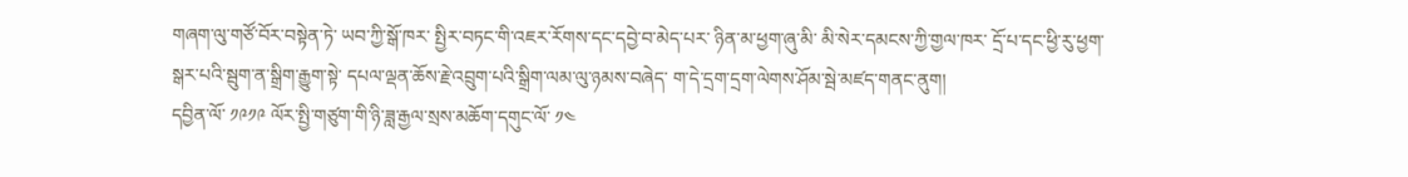གཞག་ལུ་གཙོ་བོར་བསྟེན་ཏེ་ ཡབ་ཀྱི་སྒོ་ཁར་ སྤྱིར་བཏང་གི་འཇར་རོགས་དང་དབྱེ་བ་མེད་པར་ ཉིན་མ་ཕྱག་ཞུ་མི་ མི་སེར་དམངས་ཀྱི་གྱལ་ཁར་ དྲོ་པ་དང་ཕྱི་རུ་ཕྱག་སྒར་པའི་སྦུག་ན་སྒྲིག་རྒྱུག་སྟེ་ དཔལ་ལྡན་ཆོས་རྗེ་འབྲུག་པའི་སྒྲིག་ལམ་ལུ་ཉམས་བཞེད་ ག་དེ་དྲག་དྲག་ལེགས་ཤོམ་སྦེ་མཛད་གནང་ནུག།
དབྱིན་ལོ་ ༡༩༡༩ ལོར་སྤྱི་གཙུག་གི་ཉི་ཟླ་རྒྱལ་སྲས་མཆོག་དགུང་ལོ་ ༡༤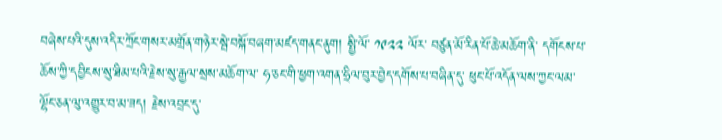བཞེས་པའི་དུས་འདིར་ཀྲོང་གསར་མགྲོན་གཉེར་སྦེ་བསྐོ་བཞག་མཛད་གནང་ནུག། སྤྱི་ལོ་ ༡༩༢༢ ལོར་ བཙུན་མོ་རིན་པོ་ཆེ་མཆོག་ནི་ དགོངས་པ་ཆོས་ཀྱི་དབྱིངས་སུ་ཐིམ་པའི་རྗེས་སུ་རྒྱལ་སྲས་མཆོག་ལ་ ཧ་ཅང་གི་ཕྱག་འགན་ཧྲིལ་བུར་བྱེད་དགོས་པ་བཞིན་དུ་ ཕུང་པོ་འདོན་ལས་ཀྱང་ལམ་ལྷོང་ཅན་ལུ་འགྱུར་བ་མ་ཟད། རྗེས་འབྲང་དུ་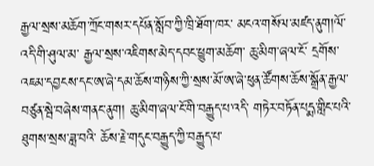རྒྱལ་སྲས་མཆོག་ཀྲོང་གསར་དཔོན་སློབ་ཀྱི་ཁྲི་ཐོག་ཁར་ མངའ་གསོལ་མཛད་ནུག།ལོ་འདི་གི་ཤུལ་མ་ རྒྱལ་སྲས་འཇིགས་མེད་དབང་ཕྱུག་མཆོག་ ཆུ་མིག་ཞལ་ངོ་ དྲགོས་འཇམ་དབྱངས་དང་ཨ་ཞེ་དམ་ཆོས་གཉིས་ཀྱི་སྲས་མོ་ཨ་ཞེ་ཕུན་ཚོགས་ཆོས་སྒྲོན་རྒྱལ་བཙུན་སྦེ་བཞེས་གནང་ནུག། ཆུ་མིག་ཞལ་ངོ་གི་བརྒྱུད་པ་འདི་ གཏེར་བཏོན་པདྨ་གླིང་པའི་ཐུགས་སྲས་ཟླ་བའི་ ཆོས་རྗེ་གདུང་བརྒྱུད་ཀྱི་བརྒྱུད་པ་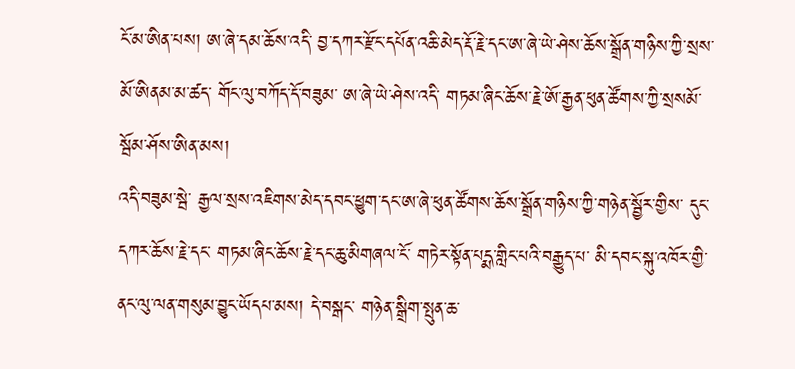ངོ་མ་ཨིན་པས། ཨ་ཞེ་དམ་ཆོས་འདི་ བྱ་དཀར་རྫོང་དཔོན་འཆི་མེད་རྡོ་རྗེ་དང་ཨ་ཞེ་ཡེ་ཤེས་ཆོས་སྒྲོན་གཉིས་ཀྱི་སྲས་མོ་ཨིནམ་མ་ཚད་ གོང་ལུ་བཀོད་དོ་བཟུམ་ ཨ་ཞེ་ཡེ་ཤེས་འདི་ གཏམ་ཞིང་ཆོས་རྗེ་ཨོ་རྒྱན་ཕུན་ཚོགས་ཀྱི་སྲསམོ་སྦོམ་ཤོས་ཨིན་མས།
འདི་བཟུམ་སྦེ་ རྒྱལ་སྲས་འཇིགས་མེད་དབང་ཕྱུག་དང་ཨ་ཞེ་ཕུན་ཚོགས་ཆོས་སྒྲོན་གཉིས་ཀྱི་གཉེན་སྦྱོར་གྱིས་ དུང་དཀར་ཆོས་རྗེ་དང་ གཏམ་ཞིང་ཆོས་རྗེ་དང་ཆུ་མིགཞལ་ངོ་ གཏེར་སྟོན་པདྨ་གླིང་པའི་བརྒྱུད་པ་ མི་དབང་སྐུ་འཁོར་གྱི་ནང་ལུ་ལན་གསུམ་བྱུང་ཡོདཔ་མས། དེ་བསྒང་ གཉེན་སྒྲིག་སྤུན་ཆ་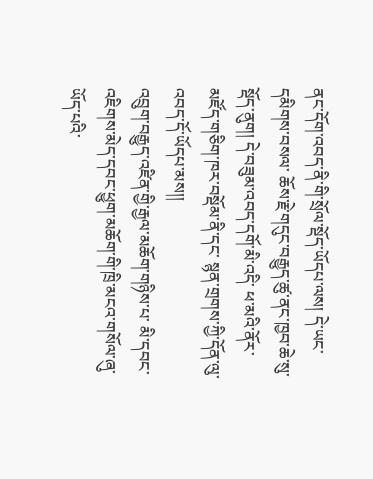ནང་དོག་འབད་ནི་གི་སྲོལ་སྡོད་ཡོདཔ་ལས། དེ་ཡང་ དམིགས་བསལ་ ཆོས་རྗེ་གདུང་བརྒྱུད་ཚུ་ནང་ཁྱབ་ཆེ་སུ་སྡོད་ནུག། དེ་བཟུམ་འབད་དགོ་མི་འདི་ ཕ་མའི་ནོར་མཛོད་གཅིག་ཁར་བསྡོམ་ནི་དང་ སྙན་གྲགས་ཀྱི་དོན་ལུ་འབད་དོ་ཡོདཔ་མས།།
འབྲུག་བརྒྱུད་འཛིན་གྱི་རྒྱལ་མཆོག་གཉིས་པ་ མི་དབང་འཇིགས་མེད་དབང་ཕྱུག་མཆོག་གི་ཁྲི་མངའ་གསོལ་ཞུ་ཡོད་པའི་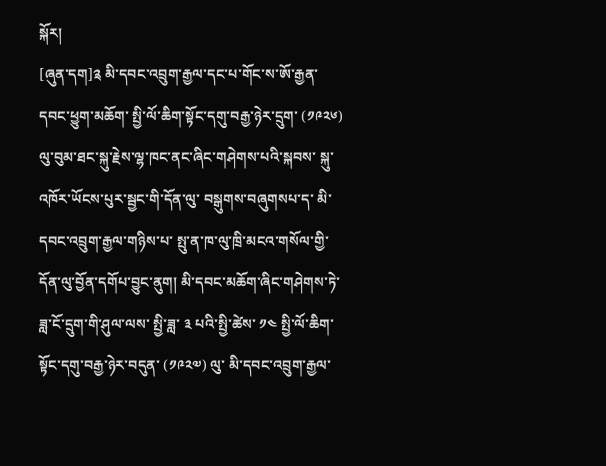སྐོར།
[ཞུན་དག]༉ མི་དབང་འབྲུག་རྒྱལ་དང་པ་གོང་ས་ཨོ་རྒྱན་དབང་ཕྱུག་མཆོག་ སྤྱི་ལོ་ཆིག་སྟོང་དགུ་བརྒྱ་ཉེར་དྲུག་ (༡༩༢༦) ལུ་བུམ་ཐང་སྐུ་རྗེས་ལྷ་ཁང་ནང་ཞིང་གཤེགས་པའི་སྐབས་ སྐུ་འཁོར་ཡོངས་པུར་སྦྱང་གི་དོན་ལུ་ བསྒུགས་བཞུགསཔ་ད་ མི་དབང་འབྲུག་རྒྱལ་གཉིས་པ་ སྤུ་ན་ཁ་ལུ་ཁྲི་མངའ་གསོལ་གྱི་དོན་ལུ་བྱོན་དགོཔ་བྱུང་ནུག། མི་དབང་མཆོག་ཞིང་གཤེགས་ཏེ་ ཟླ་ངོ་དྲུག་གི་ཤུལ་ལས་ སྤྱི་ཟླ་ ༣ པའི་སྤྱི་ཚེས་ ༡༤ སྤྱི་ལོ་ཆིག་སྟོང་དགུ་བརྒྱ་ཉེར་བདུན་ (༡༩༢༧) ལུ་ མི་དབང་འབྲུག་རྒྱལ་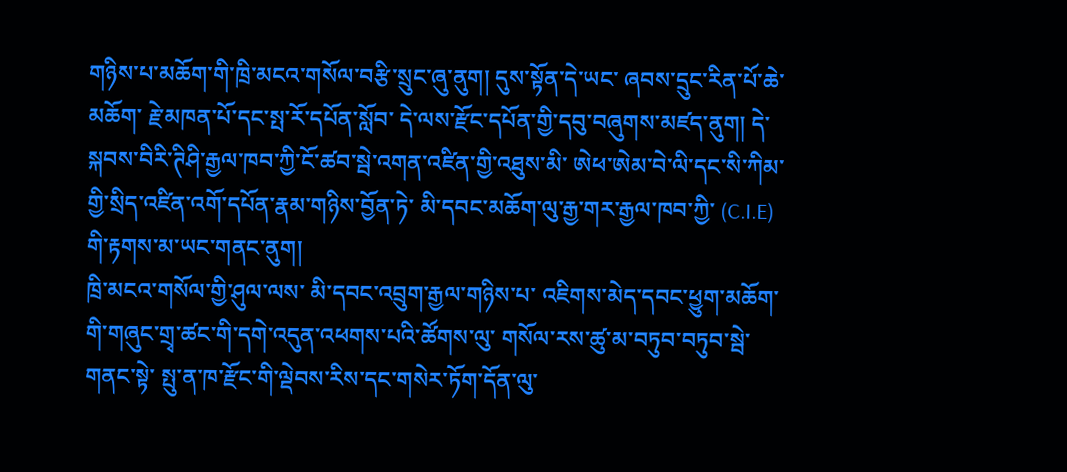གཉིས་པ་མཆོག་གི་ཁྲི་མངའ་གསོལ་བརྩི་སྲུང་ཞུ་ནུག། དུས་སྟོན་དེ་ཡང་ ཞབས་དྲུང་རིན་པོ་ཆེ་མཆོག་ རྗེ་མཁན་པོ་དང་སྤ་རོ་དཔོན་སློབ་ དེ་ལས་རྫོང་དཔོན་གྱི་དབུ་བཞུགས་མཛད་ནུག། དེ་སྐབས་བིརི་ཊིཤི་རྒྱལ་ཁབ་ཀྱི་ངོ་ཚབ་སྦེ་འགན་འཛིན་གྱི་འཐུས་མི་ ཨེཕ་ཨེམ་བེ་ལི་དང་སི་ཀིམ་གྱི་སྲིད་འཛིན་འགོ་དཔོན་རྣམ་གཉིས་བྱོན་ཏེ་ མི་དབང་མཆོག་ལུ་རྒྱ་གར་རྒྱལ་ཁབ་ཀྱི་ (C.I.E) གི་རྟགས་མ་ཡང་གནང་ནུག།
ཁྲི་མངའ་གསོལ་གྱི་ཤུལ་ལས་ མི་དབང་འབྲུག་རྒྱལ་གཉིས་པ་ འཇིགས་མེད་དབང་ཕྱུག་མཆོག་གི་གཞུང་གྲྭ་ཚང་གི་དགེ་འདུན་འཕགས་པའི་ཚོགས་ལུ་ གསོལ་རས་ཚུ་མ་བཏུབ་བཏུབ་སྦེ་གནང་སྟེ་ སྤུ་ན་ཁ་རྫོང་གི་ལྡེབས་རིས་དང་གསེར་ཏོག་དོན་ལུ་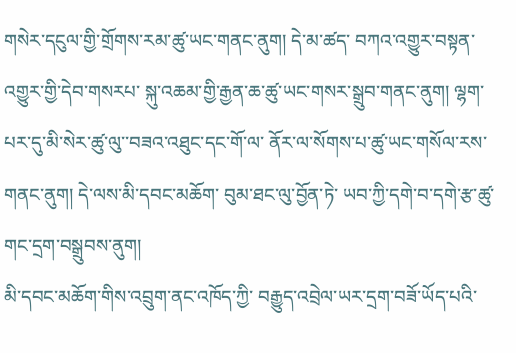གསེར་དངུལ་གྱི་གྲོགས་རམ་ཚུ་ཡང་གནང་ནུག། དེ་མ་ཚད་ བཀའ་འགྱུར་བསྟན་འགྱུར་གྱི་དེབ་གསརཔ་ སྐུ་འཆམ་གྱི་རྒྱན་ཆ་ཚུ་ཡང་གསར་སྒྲུབ་གནང་ནུག། ལྷག་པར་དུ་མི་སེར་ཚུ་ལུ་་བཟའ་འཐུང་དང་གོ་ལ་ ནོར་ལ་སོགས་པ་ཚུ་ཡང་གསོལ་རས་གནང་ནུག། དེ་ལས་མི་དབང་མཆོག་ བུམ་ཐང་ལུ་བྱོན་ཏེ་ ཡབ་ཀྱི་དགེ་བ་དགེ་རྩ་ཚུ་གང་དྲག་བསྒྲུབས་ནུག།
མི་དབང་མཆོག་གིས་འབྲུག་ནང་འཁོད་ཀྱི་ བརྒྱུད་འབྲེལ་ཡར་དྲག་བཟོ་ཡོད་པའི་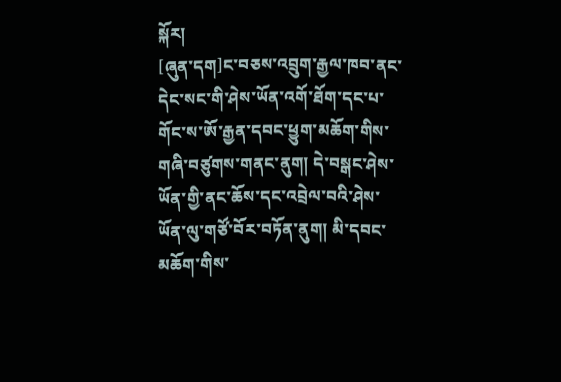སྐོར།
[ཞུན་དག]ང་བཅས་འབྲུག་རྒྱལ་ཁབ་ནང་དེང་སང་གི་ཤེས་ཡོན་འགོ་ཐོག་དང་པ་ གོང་ས་ཨོ་རྒྱན་དབང་ཕྱུག་མཆོག་གིས་གཞི་བཙུགས་གནང་ནུག། དེ་བསྒང་ཤེས་ཡོན་གྱི་ནང་ཆོས་དང་འབྲེལ་བའི་ཤེས་ཡོན་ལུ་གཙོ་བོར་བཏོན་ནུག། མི་དབང་མཆོག་གིས་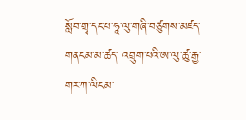སློབ་གྲྭ་དང་པ་ཧཱ་ལུ་གཞི་བཙུགས་མཛད་གནངམ་མ་ཚད་ འབྲུག་པའི་ཨ་ལུ་ཚུ་རྒྱ་གར་ཀ་ལིངམ་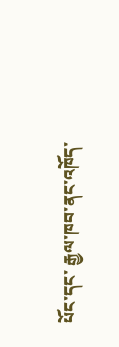པོང་དང་ རྒྱལ་ཁབ་ནང་འཁོད་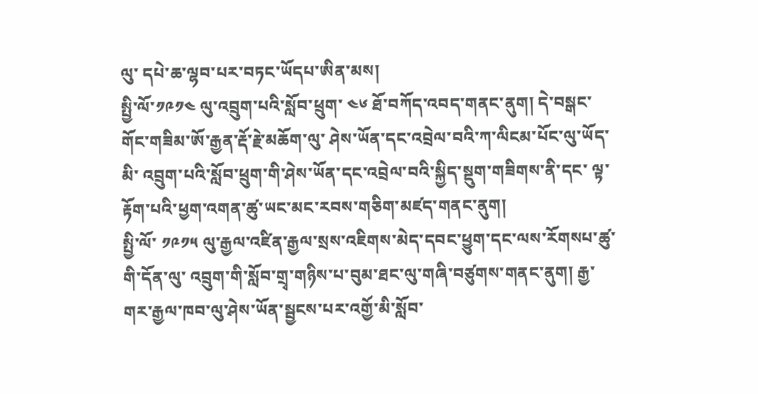ལུ་ དཔེ་ཆ་ལྷབ་པར་བཏང་ཡོདཔ་ཨིན་མས།
སྤྱི་ལོ་༡༩༡༤ ལུ་འབྲུག་པའི་སློབ་ཕྲུག་ ༤༦ ཐོ་བཀོད་འབད་གནང་ནུག། དེ་བསྒང་གོང་གཟིམ་ཨོ་རྒྱན་རྡོ་རྗེ་མཆོག་ལུ་ ཤེས་ཡོན་དང་འབྲེལ་བའི་ཀ་ལིངམ་པོང་ལུ་ཡོད་མི་ འབྲུག་པའི་སློབ་ཕྲུག་གི་ཤེས་ཡོན་དང་འབྲེལ་བའི་སྐྱིད་སྡུག་གཟིགས་ནི་དང་ ལྟ་རྟོག་པའི་ཕྱག་འགན་ཚུ་ཡང་མང་རབས་གཅིག་མཛད་གནང་ནུག།
སྤྱི་ལོ་ ༡༩༡༥ ལུ་རྒྱལ་འཛིན་རྒྱལ་སྲས་འཇིགས་མེད་དབང་ཕྱུག་དང་ལས་རོགསཔ་ཚུ་གི་དོན་ལུ་ འབྲུག་གི་སློབ་གྲྭ་གཉིས་པ་བུམ་ཐང་ལུ་གཞི་བཙུགས་གནང་ནུག། རྒྱ་གར་རྒྱལ་ཁབ་ལུ་ཤེས་ཡོན་སྦྱངས་པར་འགྱོ་མི་སློབ་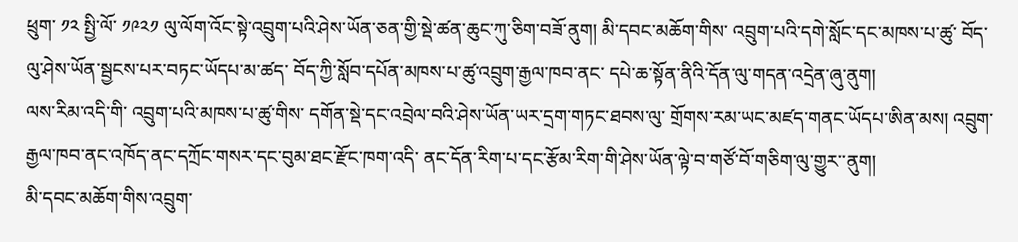ཕྲུག་ ༡༢ སྤྱི་ལོ་ ༡༩༢༡ ལུ་ལོག་འོང་སྟེ་འབྲུག་པའི་ཤེས་ཡོན་ཅན་གྱི་སྡེ་ཚན་ཆུང་ཀུ་ཅིག་བཟོ་ནུག། མི་དབང་མཆོག་གིས་ འབྲུག་པའི་དགེ་སློང་དང་མཁས་པ་ཚུ་ བོད་ལུ་ཤེས་ཡོན་སྦྱངས་པར་བཏང་ཡོདཔ་མ་ཚད་ བོད་ཀྱི་སློབ་དཔོན་མཁས་པ་ཚུ་འབྲུག་རྒྱལ་ཁབ་ནང་ དཔེ་ཆ་སྟོན་ནིའི་དོན་ལུ་གདན་འདྲེན་ཞུ་ནུག།
ལས་རིམ་འདི་གི་ འབྲུག་པའི་མཁས་པ་ཚུ་གིས་ དགོན་སྡེ་དང་འབྲེལ་བའི་ཤེས་ཡོན་ཡར་དྲག་གཏང་ཐབས་ལུ་ གྲོགས་རམ་ཡང་མཛད་གནང་ཡོདཔ་ཨིན་མས། འབྲུག་རྒྱལ་ཁབ་ནང་འཁོད་ནང་དཀྲོང་གསར་དང་བུམ་ཐང་རྫོང་ཁག་འདི་ ནང་དོན་རིག་པ་དང་རྩོམ་རིག་གི་ཤེས་ཡོན་ལྟེ་བ་གཙོ་བོ་གཅིག་ལུ་གྱུར་་ནུག།
མི་དབང་མཆོག་གིས་འབྲུག་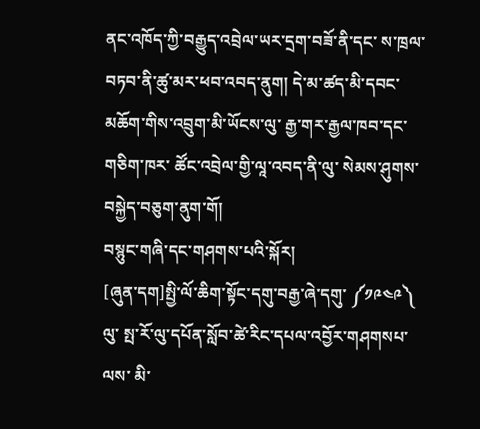ནང་འཁོད་ཀྱི་བརྒྱུད་འབྲེལ་ཡར་དྲག་བཟོ་ནི་དང་ ས་ཁྲལ་བཏབ་ནི་ཚུ་མར་ཕབ་འབད་ནུག། དེ་མ་ཚད་མི་དབང་མཆོག་གིས་འབྲུག་མི་ཡོངས་ལུ་ རྒྱ་གར་རྒྱལ་ཁབ་དང་གཅིག་ཁར་ ཚོང་འབྲེལ་གྱི་ལཱ་འབད་ནི་ལུ་ སེམས་ཤུགས་བསྐྱེད་བཅུག་ནུག་གོ།
བསྙུང་གཞི་དང་གཤགས་པའི་སྐོར།
[ཞུན་དག]སྤྱི་ལོ་ཆིག་སྟོང་དགུ་བརྒྱ་ཞེ་དགུ་ ༼༡༩༤༩༽ ལུ་ སྤ་རོ་ལུ་དཔོན་སློབ་ཚེ་རིང་དཔལ་འབྱོར་གཤགསཔ་ལས་ མི་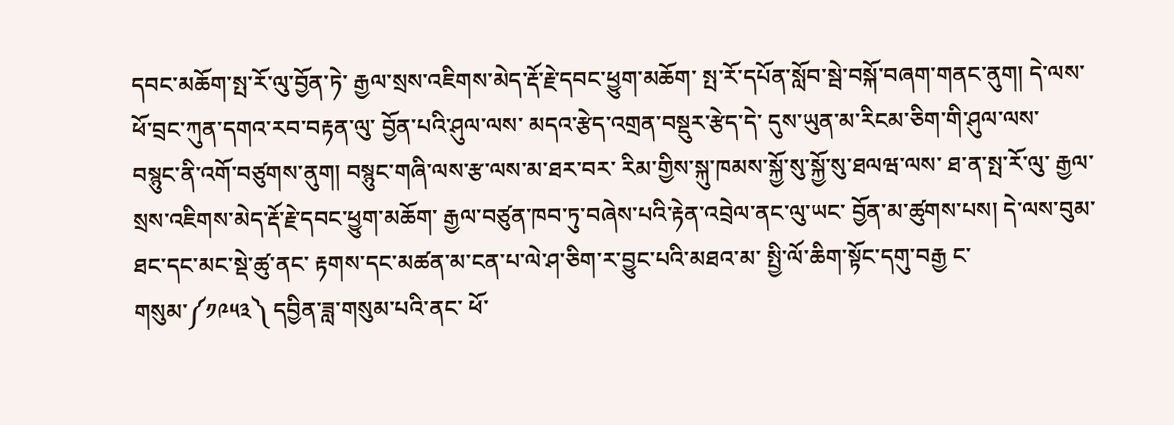དབང་མཆོག་སྤ་རོ་ལུ་བྱོན་ཏེ་ རྒྱལ་སྲས་འཇིགས་མེད་རྡོ་རྗེ་དབང་ཕྱུག་མཆོག་ སྤ་རོ་དཔོན་སློབ་སྦེ་བསྐོ་བཞག་གནང་ནུག། དེ་ལས་ཕོ་བྲང་ཀུན་དགའ་རབ་བརྟན་ལུ་ བྱོན་པའི་ཤུལ་ལས་ མདའ་རྩེད་འགྲན་བསྡུར་རྩེད་དེ་ དུས་ཡུན་མ་རིངམ་ཅིག་གི་ཤུལ་ལས་ བསྙུང་ནི་འགོ་བཙུགས་ནུག། བསྙུང་གཞི་ལས་རྩ་ལས་མ་ཐར་བར་ རིམ་གྱིས་སྐུ་ཁམས་སྐྱོ་སུ་སྐྱོ་སུ་ཐལཝ་ལས་ ཐ་ན་སྤ་རོ་ལུ་ རྒྱལ་སྲས་འཇིགས་མེད་རྡོ་རྗེ་དབང་ཕྱུག་མཆོག་ རྒྱལ་བཙུན་ཁབ་ཏུ་བཞེས་པའི་རྟེན་འབྲེལ་ནང་ལུ་ཡང་ བྱོན་མ་ཚུགས་པས། དེ་ལས་བུམ་ཐང་དང་མང་སྡེ་ཚུ་ནང་ རྟགས་དང་མཚན་མ་ངན་པ་ལེ་ཤ་ཅིག་ར་བྱུང་པའི་མཐའ་མ་ སྤྱི་ལོ་ཆིག་སྟོང་དགུ་བརྒྱ ང་གསུམ་༼༡༩༥༣༽ དབྱིན་ཟླ་གསུམ་པའི་ནང་ ཕོ་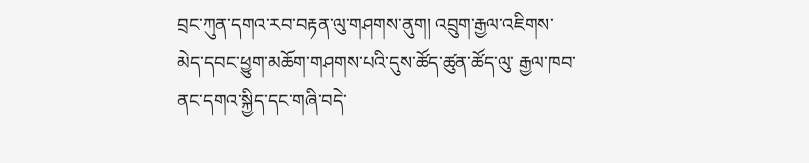བྲང་ཀུན་དགའ་རབ་བརྟན་ལུ་གཤགས་ནུག། འབྲུག་རྒྱལ་འཇིགས་མེད་དབང་ཕྱུག་མཆོག་གཤགས་པའི་དུས་ཚོད་ཚུན་ཚོད་ལུ་ རྒྱལ་ཁབ་ནང་དགའ་སྐྱིད་དང་གཞི་བདེ་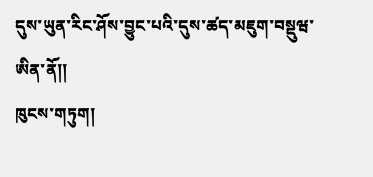དུས་ཡུན་རིང་ཤོས་བྱུང་པའི་དུས་ཚད་མཇུག་བསྡུཝ་ཨིན་ནོ།།
ཁུངས་གཏུག།